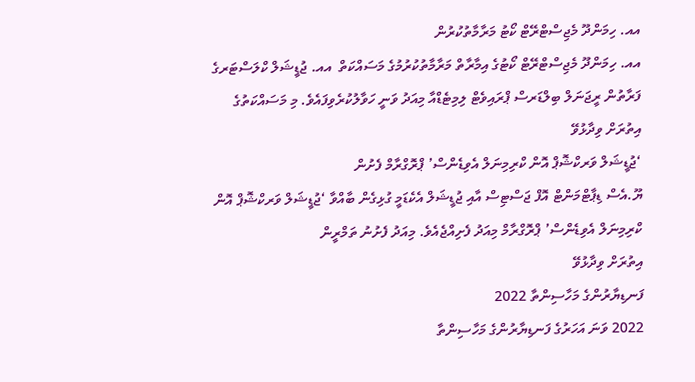އއ. ހިމަންދޫ މެޖިސްޓްރޭޓް ކޯޓު މަރާމާތުކުރުން
އއ. ހިމަންދޫ މެޖިސްޓްރޭޓް ކޯޓުގެ އިމާރާތް މަރާމާތުކުރުމުގެ މަސައްކަތް  އއ. ޖުޑީޝަލް ކްލަސްޓަރގެ ފަރާތުން ރީޖަނަލް ބިލްޑަރސް ޕްރައިވެޓް ލިމިޓެޑްއާ މިއަދު ވަނީ ހަވާލުކުރެވިފައެވެ. މި މަސައްކަތުގެ
އިތުރަށް ވިދާޅުވޭ
‘ޖުޑީޝަލް ވަރކްޝޮޕް އޮން ކްރިމިނަލް އެވިޑެންސް’ ޕްރޮގްރާމް ފެށުން
ޔޫ.އެސް ޑިޕާޓްމަންޓް އޮފް ޖަސްޓިސް އާއި ޖުޑީޝަލް އެކެޑަމީ ގުޅިގެން ބާއްވާ ‘ޖުޑީޝަލް ވަރކްޝޮޕް އޮން ކްރިމިނަލް އެވިޑެންސް’ ޕްރޮގްރާމް މިއަދު ފެށިއްޖެއެވެ. މިއަދު ފެށުނު ތަމްރީން
އިތުރަށް ވިދާޅުވޭ
ފަނޑިޔާރުންގެ މަހާސިންތާ 2022
2022 ވަނަ އަހަރުގެ ފަނޑިޔާރުންގެ މަހާސިންތާ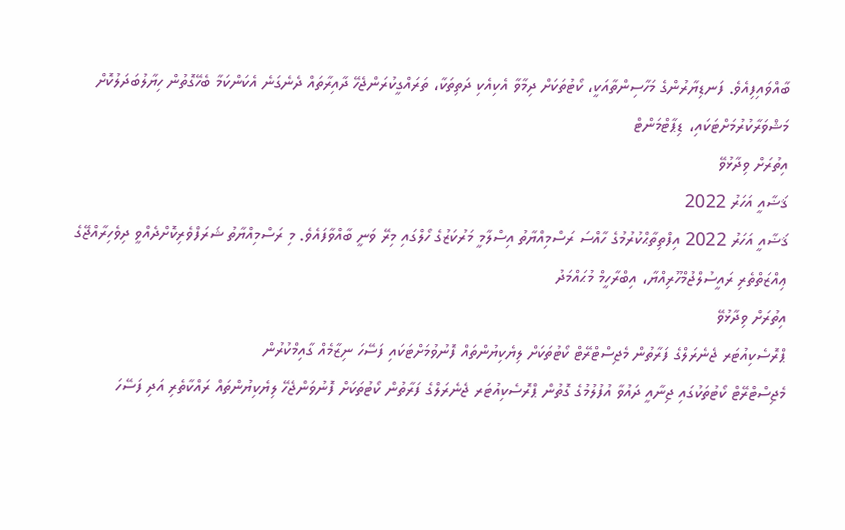ބާއްވައިފިއެވެ. ފަނޑިޔާރުންގެ މަހާސިންތާއަކީ، ކޯޓުތަކަށް ދިމާވާ އެކިއެކި ދަތިތަކާ، ތަރައްގީކުރަންޖެހޭ ދާއިރާތައް ދެނެގަނެ އެކަންކަމާ ބެހޭގޮތުން ހިޔާލުބަދަލުކޮށް މަޝްވަރާކުރުމަށްޓަކައި، ޑިޕާޓްމަންޓް
އިތުރަށް ވިދާޅުވޭ
ޤަޟާއީ އަހަރު 2022
ޤަޟާއީ އަހަރު 2022 އިފްތިތާޙްކުރުމުގެ ހާއްސަ ރަސްމިއްޔާތު އިސްލާމީ މަރުކަޒުގެ ހޯލްގައި މިރޭ ވަނީ ބާއްވާފައެވެ. މި ރަސްމިއްޔާތު ޝަރަފްވެރިކޮށްދެއްވީ ދިވެހިރާއްޖޭގެ ޢިއްޒަތްތެރި ރައީސުލްޖުމްހޫރިއްޔާ، އިބްރާހީމް މުޙައްމަދު
އިތުރަށް ވިދާޅުވޭ
ޕްރޮސެކިއުޓަރ ޖެނެރަލްގެ ފަރާތުން މެޖިސްޓްރޭޓް ކޯޓުތަކަށް ލިޔެކިޔުންތައް ފޮނުވުމަށްޓަކައި ފަސޭހަ ނިޒާމެއް ގާއިމްކުރުން
މެޖިސްޓްރޭޓް ކޯޓުތަކުގައި ޖިނާއީ ދައުވާ އުފުލުމުގެ ގޮތުން ޕްރޮސެކިއުޓަރ ޖެނެރަލްގެ ފަރާތުން ކޯޓުތަކަށް ފޮނުވަންޖެހޭ ލިޔެކިޔުންތައް ރައްކާތެރި އަދި ފަސޭހަ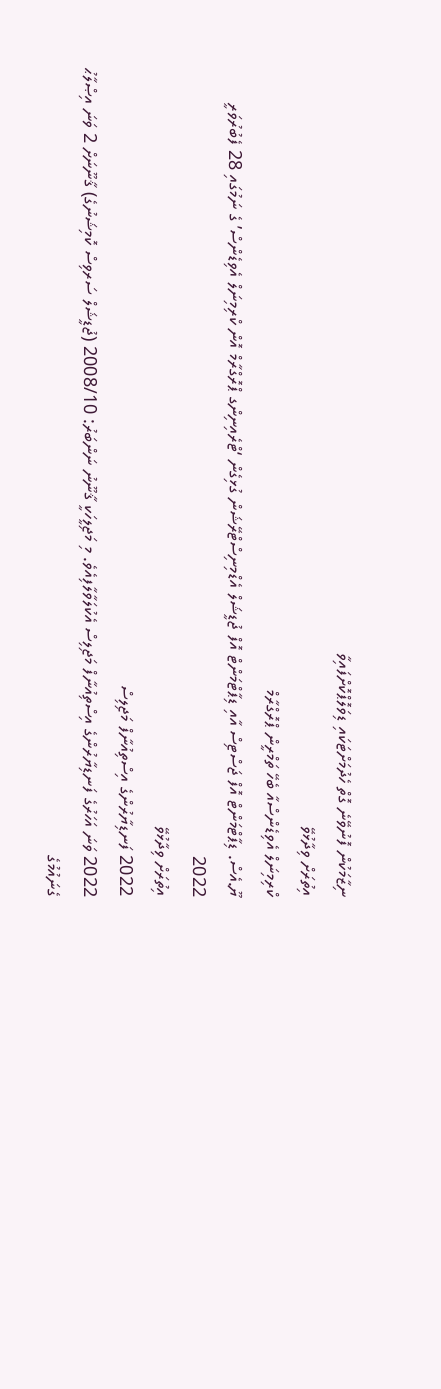ނިޒާމަކުން ފޮނުވޭނެ ގޮތް ހެދުމަށްޓަކައި ޑިވަލޮޕްކޮށްފައިވާ
އިތުރަށް ވިދާޅުވޭ
ކްރިމިނަލް އެވިޑެންސްއާ ބެހޭ ތަމްރީން ޕްރޮގްރާމް
ޔޫ.އެސް. ޑިޕާޓްމަންޓް އޮފް ޖަސްޓިސް އާއި ޑިޕާޓްމަންޓް އޮފް ޖުޑީޝަލް އެޑްމިނިސްޓްރޭޝަން ގުޅިގެން ‘ޓްރެއިނިންގ ޕްރޮގްރާމް އޮން ކްރިމިނަލް އެވިޑެންސް’ ގެ ނަމުގައި 28 ފެބުރުވަރީ 2022
އިތުރަށް ވިދާޅުވޭ
2022 ފަނޑިޔާރުންގެ އިސްތިއުނާފް މަޖިލިސް
2022 ވަނަ އަހަރުގެ ފަނޑިޔާރުންގެ އިސްތިއުނާފް މަޖިލިސް އެކުލަވާލާފިއެވެ. މި މަޖިލީހަކީ ޤާނޫނު ނަންބަރު: 2008/10 (ޖުޑީޝަލް ސަރވިސް ކޮމިޝަނުގެ) ޤާނޫނަށް 2 ވަނަ އިޞްލާޙު ގެނައުމުގެ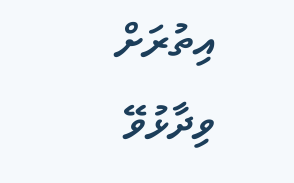އިތުރަށް ވިދާޅުވޭ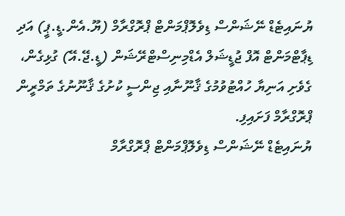ޔުނައިޓެޑް ނޭޝަންސް ޑިވެލޮޕްމަންޓް ޕްރޮގްރާމް (ޔޫ.އެން.ޑީ.ޕީ) އަދި ޑިޕާޓްމަންޓް އޮފް ޖުޑީޝަލް އެޑްމިނިސްޓްރޭޝަން (ޑީ.ޖޭ.އޭ) ގުޅިގެން، ގެވެށި އަނިޔާ ހުއްޓުވުމުގެ ޤާނޫނާއި ޖިންސީ ކުށުގެ ޤާނޫނުގެ ތަމްރީން ޕްރޮގްރާމް ފަށައިފި.
ޔުނައިޓެޑް ނޭޝަންސް ޑިވެލޮޕްމަންޓް ޕްރޮގްރާމް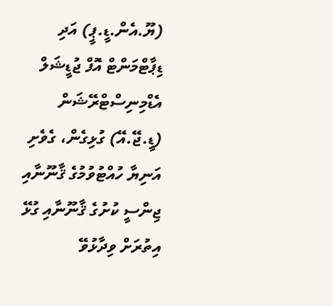(ޔޫ.އެން.ޑީ.ޕީ) އަދި ޑިޕާޓްމަންޓް އޮފް ޖުޑީޝަލް އެޑްމިނިސްޓްރޭޝަން (ޑީ.ޖޭ.އޭ) ގުޅިގެން، ގެވެށި އަނިޔާ ހުއްޓުވުމުގެ ޤާނޫނާއި ޖިންސީ ކުށުގެ ޤާނޫނާއި ގުޅޭ
އިތުރަށް ވިދާޅުވޭ